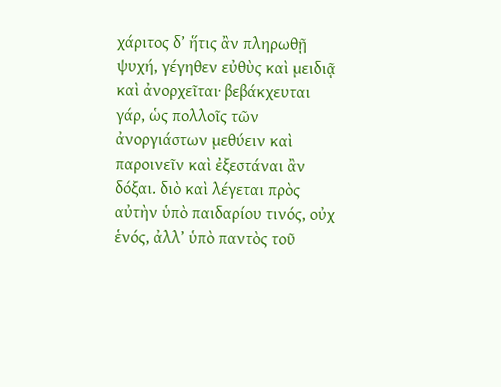χάριτος δ’ ἥτις ἂν πληρωθῇ ψυχή, γέγηθεν εὐθὺς καὶ μειδιᾷ καὶ ἀνορχεῖται· βεβάκχευται γάρ, ὡς πολλοῖς τῶν ἀνοργιάστων μεθύειν καὶ παροινεῖν καὶ ἐξεστάναι ἂν δόξαι. διὸ καὶ λέγεται πρὸς αὐτὴν ὑπὸ παιδαρίου τινός, οὐχ ἑνός, ἀλλ’ ὑπὸ παντὸς τοῦ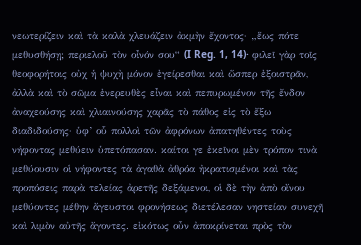νεωτερίζειν καὶ τὰ καλὰ χλευάζειν ἀκμὴν ἔχοντος· „ἕως πότε μεθυσθήσῃ; περιελοῦ τὸν οἶνόν σου“ (I Reg. 1, 14)· φιλεῖ γὰρ τοῖς θεοφορήτοις οὐχ ἡ ψυχὴ μόνον ἐγείρεσθαι καὶ ὥσπερ ἐξοιστρᾶν, ἀλλὰ καὶ τὸ σῶμα ἐνερευθὲς εἶναι καὶ πεπυρωμένον τῆς ἔνδον ἀναχεούσης καὶ χλιαινούσης χαρᾶς τὸ πάθος εἰς τὸ ἔξω διαδιδούσης· ὑφ’ οὗ πολλοὶ τῶν ἀφρόνων ἀπατηθέντες τοὺς νήφοντας μεθύειν ὑπετόπασαν. καίτοι γε ἐκεῖνοι μὲν τρόπον τινὰ μεθύουσιν οἱ νήφοντες τὰ ἀγαθὰ ἀθρόα ἠκρατισμένοι καὶ τὰς προπόσεις παρὰ τελείας ἀρετῆς δεξάμενοι, οἱ δὲ τὴν ἀπὸ οἴνου μεθύοντες μέθην ἄγευστοι φρονήσεως διετέλεσαν νηστείαν συνεχῆ καὶ λιμὸν αὐτῆς ἄγοντες. εἰκότως οὖν ἀποκρίνεται πρὸς τὸν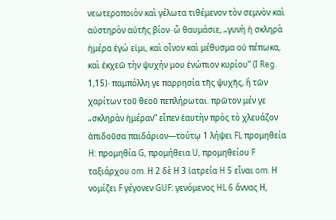νεωτεροποιὸν καὶ γέλωτα τιθέμενον τὸν σεμνὸν καὶ αὐστηρὸν αὐτῆς βίον· ὦ θαυμάσιε, „γυνὴ ἡ σκληρὰ ἡμέρα ἐγώ εἰμι, καὶ οἶνον καὶ μέθυσμα οὐ πέπωκα, καὶ ἐκχεῶ τὴν ψυχήν μου ἐνώπιον κυρίου“ (I Reg. 1,15)· παμπόλλη γε παρρησία τῆς ψυχῆς, ἣ τῶν χαρίτων τοῦ θεοῦ πεπλήρωται. πρῶτον μέν γε „σκληρὰν ἡμέραν“ εἶπεν ἑαυτὴν πρὸς τὸ χλευάζον ἀπιδοῦσα παιδάριον—τούτῳ 1 λήψει FL προμηθεία H: προμηθία G, προμήθεια U, προμηθείου F ταξιάρχου om. Η 2 δὲ Η 3 ἰατρεία H 5 εἶναι om. Η νομίζει F γέγονεν GUF: γενόμενος HL 6 ἄννας Η,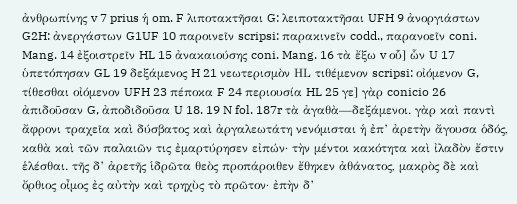ἀνθρωπίνης v 7 prius ἡ om. F λιποτακτῆσαι G: λειποτακτῆσαι UFH 9 ἀνοργιάστων G2H: ἀνεργάστων G1UF 10 παροινεῖν scripsi: παρακινεῖν codd., παρανοεῖν coni. Mang. 14 ἐξοιστρεῖν HL 15 ἀνακαιούσης coni. Mang. 16 τὰ ἔξω v οὗ] ὧν U 17 ὑπετόπησαν GL 19 δεξάμενος H 21 νεωτερισμὸν ΗL τιθέμενον scripsi: οἰόμενον G, τίθεσθαι οἰόμενον UFH 23 πέποκα F 24 περιουσία HL 25 γε] γὰρ conicio 26 ἀπιδοῦσαν G, ἀποδιδοῦσα U 18. 19 N fol. 187r τὰ ἀγαθὰ—δεξάμενοι. γὰρ καὶ παντὶ ἄφρονι τραχεῖα καὶ δύσβατος καὶ ἀργαλεωτάτη νενόμισται ἡ ἐπ’ ἀρετὴν ἄγουσα ὁδός, καθὰ καὶ τῶν παλαιῶν τις ἐμαρτύρησεν εἰπών· τὴν μέντοι κακότητα καὶ ἰλαδὸν ἔστιν ἑλέσθαι. τῆς δ’ ἀρετῆς ἱδρῶτα θεὸς προπάροιθεν ἔθηκεν ἀθάνατος, μακρὸς δὲ καὶ ὄρθιος οἶμος ἐς αὐτὴν καὶ τρηχὺς τὸ πρῶτον· ἐπὴν δ’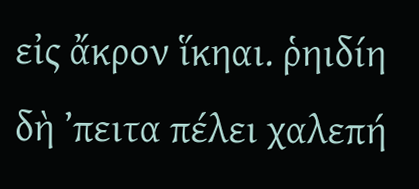εἰς ἄκρον ἵκηαι. ῥηιδίη δὴ ’πειτα πέλει χαλεπή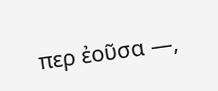περ ἐοῦσα —,